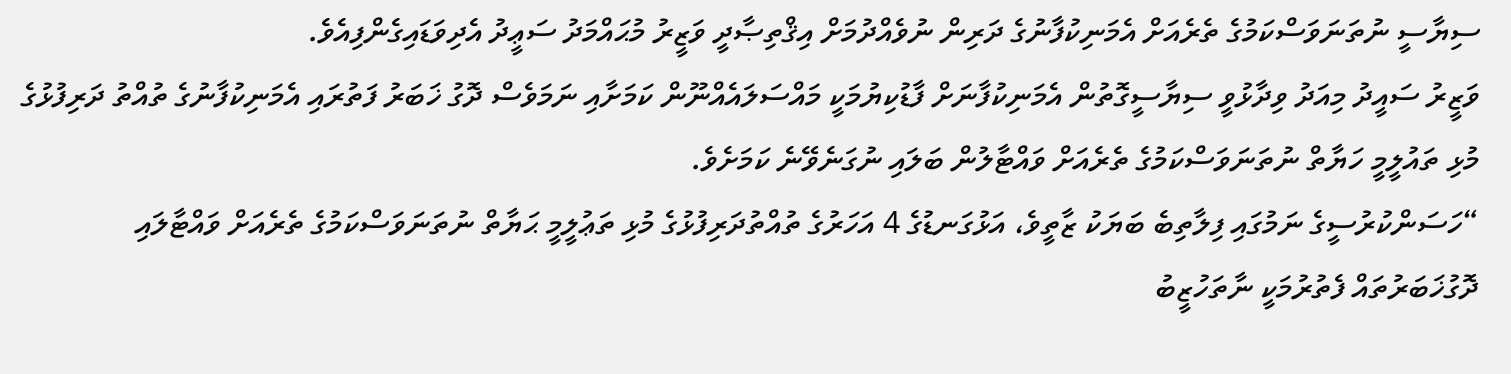ސިޔާސީ ނުތަނަވަސްކަމުގެ ތެރެއަށް އެމަނިކުފާނުގެ ދަރިން ނުވެއްދުމަށް އިޤްތިޞާދީ ވަޒީރު މުޙައްމަދު ސަޢީދު އެދިވަޑައިގެންފިއެވެ.
ވަޒީރު ސައީދު މިއަދު ވިދާޅުވީ ސިޔާސީގޮތުން އެމަނިކުފާނަށް ފާޑުކިޔުމަކީ މައްސަލައެއްނޫން ކަމަށާއި ނަމަވެސް ދޮގު ޚަބަރު ފަތުރައި އެމަނިކުފާނުގެ ތުއްތު ދަރިފުޅުގެ މުޅި ތައުލީމީ ހަޔާތް ނުތަނަވަސްކަމުގެ ތެރެއަށް ވައްޓާލުން ބަލައި ނުގަނެވޭނެ ކަމަށެވެ.
“ހަސަންކުރުސީގެ ނަމުގައި ފިލާތިބެ ބަޔަކު ޒާތީވެ، އަޅުގަނޑުގެ 4 އަހަރުގެ ތުއްތުދަރިފުޅުގެ މުޅި ތަޢުލީމީ ޙަޔާތް ނުތަނަވަސްކަމުގެ ތެރެއަށް ވައްޓާލައި ދޮގުޚަބަރުތައް ފެތުރުމަކީ ނާތަހުޒީބު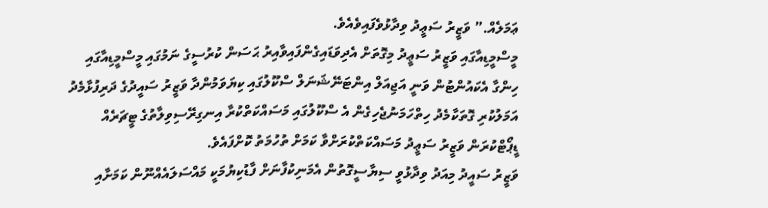ޢަމަލެއް.” ވަޒީރު ސަޢީދު ވިދާޅުވެފައިވެއެވެ.
މީސްމީޑިއާގައި ވަޒީރު ސަޢީދު މިގޮތަށް އެދިވަޑައިގެންފައިވާއިރު ޙަސަން ކުރުސީގެ ނަމުގައި މީސްމީޑިއާގައި ހިންގާ އެކައުންޓުން ވަނީ އަޖިއަލް އިންޓަނޭޝަނަލް ސްކޫލުގައި ކިޔަވަމުންދާ ވަޒީރު ސައީދުގެ ދަރިފުޅާމެދު އަމަލުކުރި ގޮތަކާމެދު ހިތްހަމަނުޖެހިގެން އެ ސްކޫލުގައި މަސައްކަތްކުރާ އިނގިރޭސިވިލާތުގެ ޓީޗަރެއް ޑީޕޯޓްކުރަން ވަޒީރު ސަޢީދު މަސައްކަތްކުރަށްވާ ކަމަށް ތުހުމަތު ކޮށްފައެވެ.
ވަޒީރު ސައީދު މިއަދު ވިދާޅުވީ ސިޔާސީގޮތުން އެމަނިކުފާނަށް ފާޑުކިޔުމަކީ މައްސަލައެއްނޫން ކަމަށާއި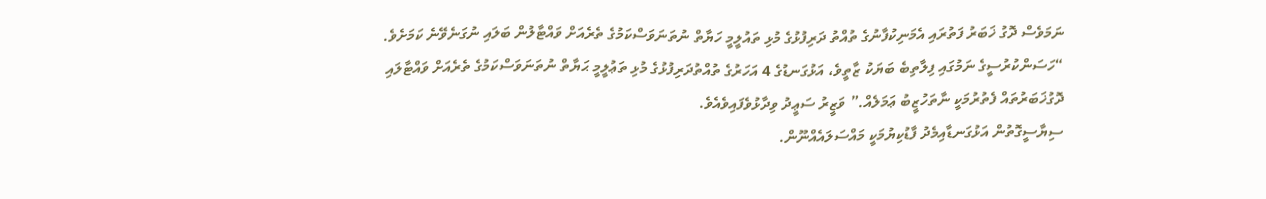ނަމަވެސް ދޮގު ޚަބަރު ފަތުރައި އެމަނިކުފާނުގެ ތުއްތު ދަރިފުޅުގެ މުޅި ތައުލީމީ ހަޔާތް ނުތަނަވަސްކަމުގެ ތެރެއަށް ވައްޓާލުން ބަލައި ނުގަނެވޭނެ ކަމަށެވެ.
“ހަސަންކުރުސީގެ ނަމުގައި ފިލާތިބެ ބަޔަކު ޒާތީވެ، އަޅުގަނޑުގެ 4 އަހަރުގެ ތުއްތުދަރިފުޅުގެ މުޅި ތަޢުލީމީ ޙަޔާތް ނުތަނަވަސްކަމުގެ ތެރެއަށް ވައްޓާލައި ދޮގުޚަބަރުތައް ފެތުރުމަކީ ނާތަހުޒީބު ޢަމަލެއް.” ވަޒީރު ސަޢީދު ވިދާޅުވެފައިވެއެވެ.
ސިޔާސީގޮތުން އަޅުގަނޑާއިމެދު ފާޑުކިޔުމަކީ މައްސަލައެއްނޫން.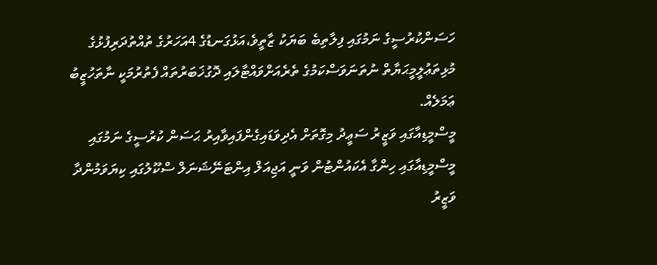ހަސަންކުރުސީގެ ނަމުގައި ފިލާތިބެ ބަޔަކު ޒާތީވެ،އަޅުގަނޑުގެ 4އަހަރުގެ ތުއްތުދަރިފުޅުގެ މުޅިތަޢުލީމީޙަޔާތް ނުތަނަވަސްކަމުގެ ތެރެއަށްވައްޓާލައި ދޮގުޚަބަރުތައް ފެތުރުމަކީ ނާތަހުޒީބު ޢަމަލެއް.
މީސްމީޑިއާގައި ވަޒީރު ސަޢީދު މިގޮތަށް އެދިވަޑައިގެންފައިވާއިރު ޙަސަން ކުރުސީގެ ނަމުގައި މީސްމީޑިއާގައި ހިންގާ އެކައުންޓުން ވަނީ އަޖިއަލް އިންޓަނޭޝަނަލް ސްކޫލުގައި ކިޔަވަމުންދާ ވަޒީރު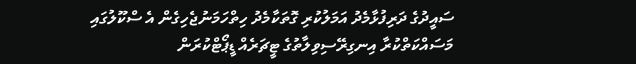ސައީދުގެ ދަރިފުޅާމެދު އަމަލުކުރި ގޮތަކާމެދު ހިތްހަމަނުޖެހިގެން އެ ސްކޫލުގައި މަސައްކަތްކުރާ އިނގިރޭސިވިލާތުގެ ޓީޗަރެއް ޑީޕޯޓްކުރަން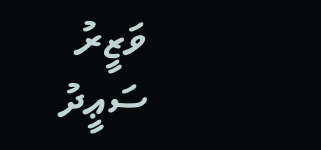ވަޒީރު ސަޢީދު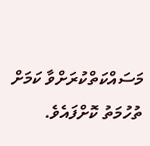މަސައްކަތްކުރަށްވާ ކަމަށް ތުހުމަތު ކޮށްފައެވެ.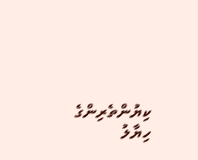ކިޔުންތެރިންގެ ހިޔާލު